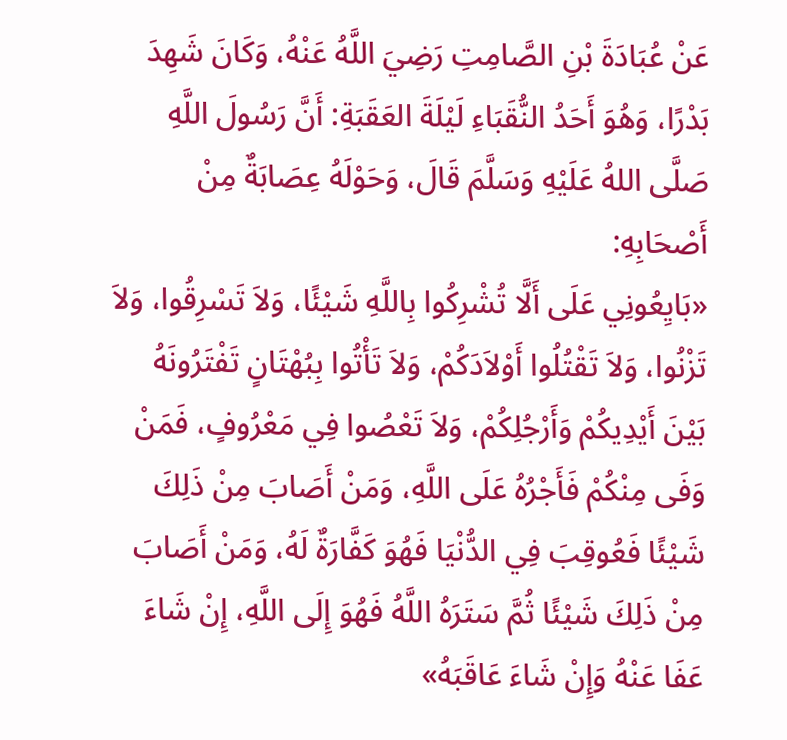عَنْ عُبَادَةَ بْنِ الصَّامِتِ رَضِيَ اللَّهُ عَنْهُ، وَكَانَ شَهِدَ بَدْرًا، وَهُوَ أَحَدُ النُّقَبَاءِ لَيْلَةَ العَقَبَةِ: أَنَّ رَسُولَ اللَّهِ صَلَّى اللهُ عَلَيْهِ وَسَلَّمَ قَالَ، وَحَوْلَهُ عِصَابَةٌ مِنْ أَصْحَابِهِ:
«بَايِعُونِي عَلَى أَلَّا تُشْرِكُوا بِاللَّهِ شَيْئًا، وَلاَ تَسْرِقُوا، وَلاَ تَزْنُوا، وَلاَ تَقْتُلُوا أَوْلاَدَكُمْ، وَلاَ تَأْتُوا بِبُهْتَانٍ تَفْتَرُونَهُ بَيْنَ أَيْدِيكُمْ وَأَرْجُلِكُمْ، وَلاَ تَعْصُوا فِي مَعْرُوفٍ، فَمَنْ وَفَى مِنْكُمْ فَأَجْرُهُ عَلَى اللَّهِ، وَمَنْ أَصَابَ مِنْ ذَلِكَ شَيْئًا فَعُوقِبَ فِي الدُّنْيَا فَهُوَ كَفَّارَةٌ لَهُ، وَمَنْ أَصَابَ مِنْ ذَلِكَ شَيْئًا ثُمَّ سَتَرَهُ اللَّهُ فَهُوَ إِلَى اللَّهِ، إِنْ شَاءَ عَفَا عَنْهُ وَإِنْ شَاءَ عَاقَبَهُ»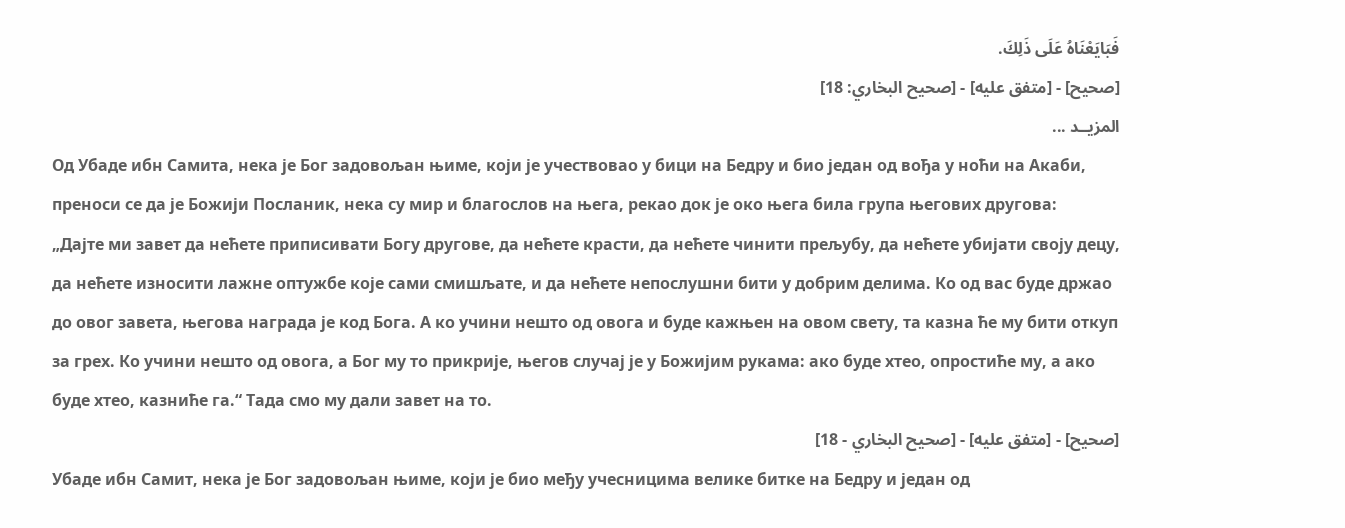فَبَايَعْنَاهُ عَلَى ذَلِكَ.
[صحيح] - [متفق عليه] - [صحيح البخاري: 18]
المزيــد ...
Од Убаде ибн Самита, нека је Бог задовољан њиме, који је учествовао у бици на Бедру и био један од вођа у ноћи на Акаби, преноси се да је Божији Посланик, нека су мир и благослов на њега, рекао док је око њега била група његових другова:
„Дајте ми завет да нећете приписивати Богу другове, да нећете красти, да нећете чинити прељубу, да нећете убијати своју децу, да нећете износити лажне оптужбе које сами смишљате, и да нећете непослушни бити у добрим делима. Ко од вас буде држао до овог завета, његова награда је код Бога. А ко учини нешто од овога и буде кажњен на овом свету, та казна ће му бити откуп за грех. Ко учини нешто од овога, а Бог му то прикрије, његов случај је у Божијим рукама: ако буде хтео, опростиће му, а ако буде хтео, казниће га.“ Тада смо му дали завет на то.
[صحيح] - [متفق عليه] - [صحيح البخاري - 18]
Убаде ибн Самит, нека је Бог задовољан њиме, који је био међу учесницима велике битке на Бедру и један од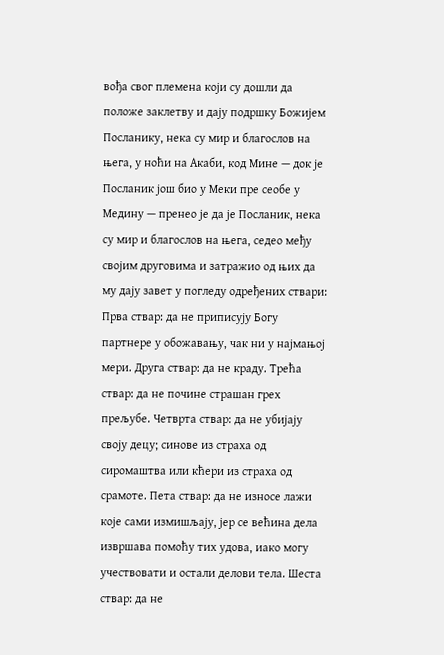вођа свог племена који су дошли да положе заклетву и дају подршку Божијем Посланику, нека су мир и благослов на њега, у ноћи на Акаби, код Мине — док је Посланик још био у Меки пре сеобе у Медину — пренео је да је Посланик, нека су мир и благослов на њега, седео међу својим друговима и затражио од њих да му дају завет у погледу одређених ствари: Прва ствар: да не приписују Богу партнере у обожавању, чак ни у најмањој мери. Друга ствар: да не краду. Трећа ствар: да не почине страшан грех прељубе. Четврта ствар: да не убијају своју децу; синове из страха од сиромаштва или кћери из страха од срамоте. Пета ствар: да не износе лажи које сами измишљају, јер се већина дела извршава помоћу тих удова, иако могу учествовати и остали делови тела. Шеста ствар: да не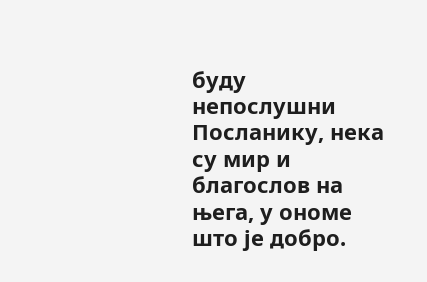буду непослушни Посланику, нека су мир и благослов на њега, у ономе што је добро.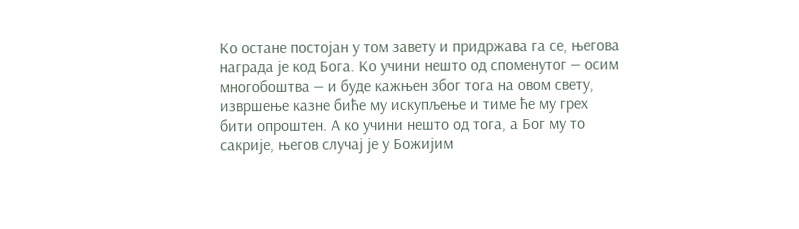Ко остане постојан у том завету и придржава га се, његова награда је код Бога. Ко учини нешто од споменутог — осим многобоштва — и буде кажњен због тога на овом свету, извршење казне биће му искупљење и тиме ће му грех бити опроштен. А ко учини нешто од тога, а Бог му то сакрије, његов случај је у Божијим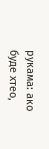рукама: ако буде хтео,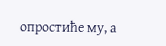опростиће му, а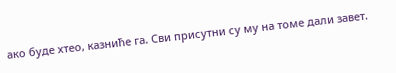ако буде хтео, казниће га. Сви присутни су му на томе дали завет.